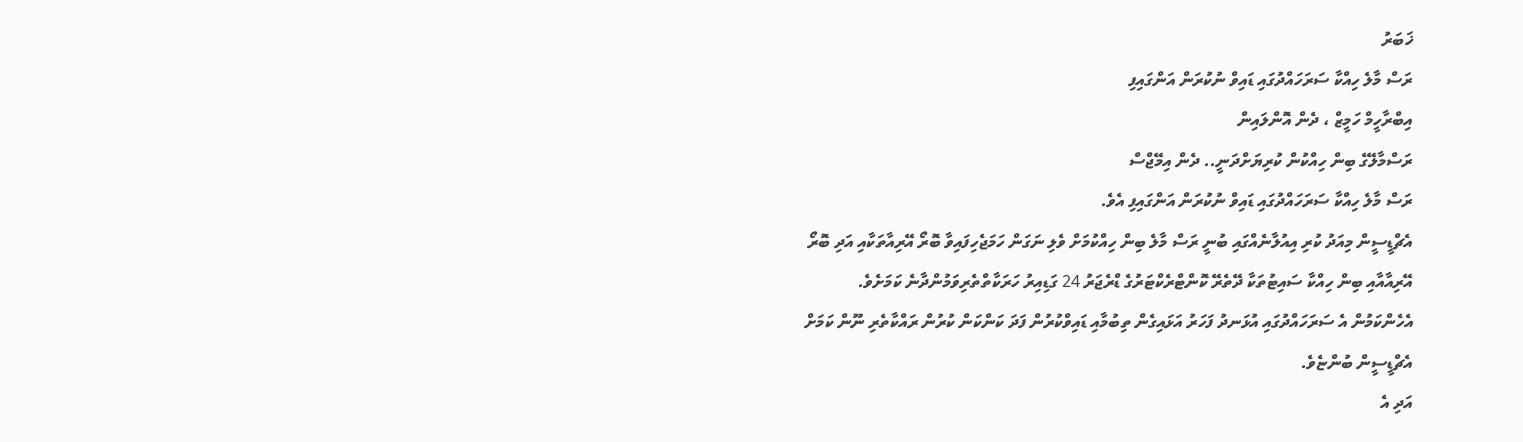ޚަބަރު
ރަސް މާލެ ހިއްކާ ސަރަހައްދުގައި ޑައިވް ނުކުރަން އަންގައިފި
އިބްރާހީމް ހަމީޒް ، ދެން އޮންލައިން
ރަސްމާލޭގެ ބިން ހިއްކުން ކުރިޔަށްދަނީ.. ދެން އިމޭޖްސް
ރަސް މާލެ ހިއްކާ ސަރަހައްދުގައި ޑައިވް ނުކުރަން އަންގައިފި އެވެ.
އެޗްޑީސީން މިއަދު ކުރި އިއުލާނެއްގައި ބުނީ ރަސް މާލެ ބިން ހިއްކުމަށް ވެލި ނަގަން ހަމަޖެހިފައިވާ ބޮރޯ އޭރިއާތަކާއި އަދި ބޮރޯ އޭރިއާއާއި ބިން ހިއްކާ ސައިޓުތަކާ ދޭތެރޭ ކޮންޓްރެކްޓަރުގެ ޑްރެޖަރު 24 ގަޑިއިރު ހަރަކާތްތެރިވަމުންދާނެ ކަމަށެވެ.
އެހެންކަމުން އެ ސަރަހައްދުގައި އުޅަނދު ފަހަރު އަޅައިގެން ތިބުމާއި ޑައިވްކުރުން ފަދަ ކަންކަން ކުރުން ރައްކާތެރި ނޫން ކަމަށް އެޗްޑީސީން ބުންޏެވެ.
އަދި އެ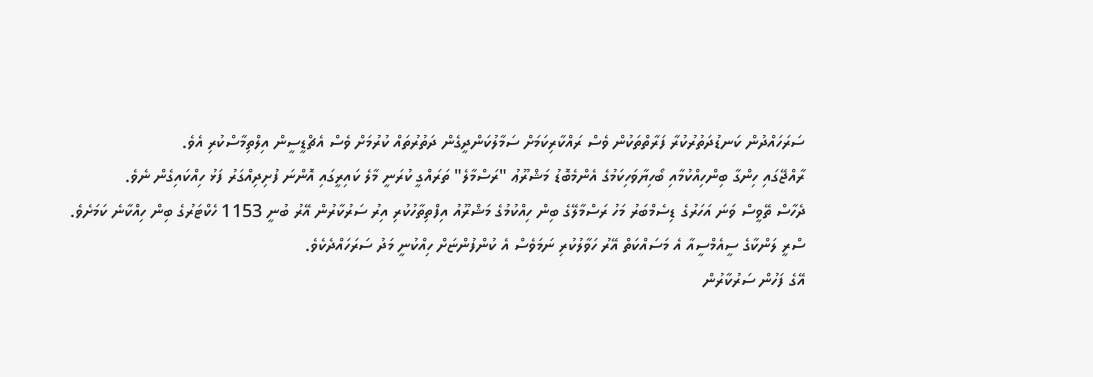ސަރަހައްދުން ކަނޑުދަތުރުކުރާ ފަރާތްތަކުން ވެސް ރައްކާރިކަމަށް ސަމާލުކަންދީގެން ދަތުރުތައް ކުރުމަށް ވެސް އެޗްޑީސީން އިލްތިމާސްކުރި އެވެ.
ރާއްޖޭގައި ހިންގާ ބިންހިއްކުމާއި ބޯހިޔާވަހިކަމުގެ އެންމެބޮޑު މަޝްރޫޢު "ރަސްމާލެ" ތަރައްގީ ކުރަނީ މާލެ ކައިރީގައި އޮންނަ ފުށިދިއްގަރު ފަޅު ހިއްކައިގެން ނެވެ.
ދެހާސް ތޭވީސް ވަނަ އަހަރުގެ ޑިސެމްބަރު މަހު ރަސްމާލޭގެ ބިން ހިއްކުމުގެ މަޝްރޫއު އިފްތިތާހުކުރި އިރު ސަރުކާރުން އޭރު ބުނީ 1153 ހެކްޓަރުގެ ބިން ހިއްކާނެ ކަމަށެވެ.
ސްރީ ލަންކާގެ ސީއެމްސީއާ އެ މަސައްކަތް އޭރު ހަވާލުކުރި ނަމަވެސް އެ ކުންފުންޏަށް ހިއްކުނީ މަދު ސަރަހައްދެކެވެ.
އޭގެ ފަހުން ސަރުކާރުން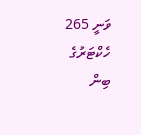ވަނީ 265 ހެކްޓަރުގެ ބިން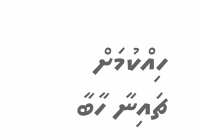ހިއްކުމަށް ޗައިނާ ހާބާ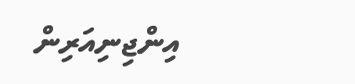އިންޖިނިއަރިން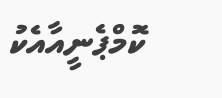ކޮމްޕެނީއާއެކު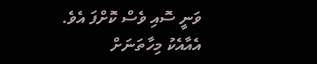ވަނީ ސޮއި ވެސް ކޮށްފަ އެވެ.
އެއާއެކު މިހާތަނަށް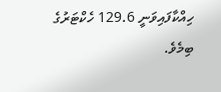ހިއްކާފައިވަނީ 129.6 ހެކްޓަރުގެ ބިމެވެ.